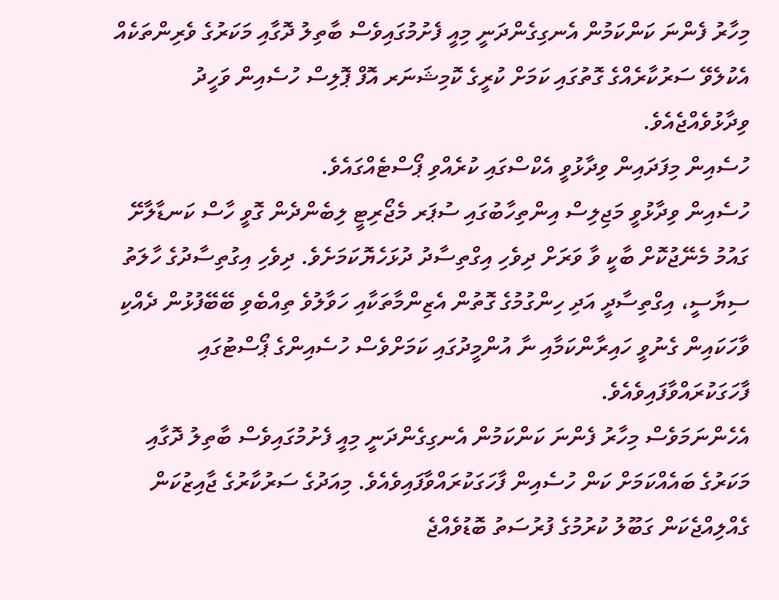މިހާރު ފެންނަ ކަންކަމުން އެނގިގެންދަނީ މިއީ ފެށުމުގައިވެސް ބާތިލު ދޮގާއި މަކަރުގެ ވެރިންތަކެއް އެކުލެވޭ ސަރުކާރެއްގެ ގޮތުގައި ކަމަށް ކުރީގެ ކޮމިޝަނަރ އޮފް ޕޮލިސް ހުސެއިން ވަހީދު ވިދާޅުވެއްޖެއެވެ.
ހުސެއިން މިފަދައިން ވިދާޅުވީ އެކްސްގައި ކުރެއްވި ޕޯސްޓެއްގައެވެ.
ހުސެއިން ވިދާޅުވީ މަޖިލިސް އިންތިހާބުގައި ސުޕަރ މެޖޯރިޓީ ލިބެންދެން ގޮވީ ހާސް ކަނޑާލާށޭ ގައުމު މެނޭޖުކޮށް ބާކީ ވާ ވަރަށް ދިވެހި އިގްތިސާދު ދުޅަހެޔޮކަމަށެވެ. ދިވެހި އިގުތިސާދުގެ ހާލަތު ސިޔާސީ، އިގްތިސާދީ އަދި ހިންގުމުގެ ގޮތުން އެޒިންމާތަކާއި ހަވާލުވެ ތިއްބެވި ބޭބޭފުޅުން ދެއްކި ވާހަކައިން ގެނުވީ ހައިރާންކަމާއި ނާ އުންމީދުގައި ކަމަށްވެސް ހުސެއިންގެ ޕޯސްޓުގައި ފާހަގަކުރައްވާފައިވެއެވެ.
އެހެންނަމަވެސް މިހާރު ފެންނަ ކަންކަމުން އެނގިގެންދަނީ މިއީ ފެށުމުގައިވެސް ބާތިލު ދޮގާއި މަކަރުގެ ބައެއްކަމަށް ކަން ހުސެއިން ފާހަގަކުރައްވާފައިވެއެވެ. މިއަދުގެ ސަރުކާރުގެ ޖާއިޒުކަން ގެއްލިއްޖެކަން ގަބޫލު ކުރުމުގެ ފުރުސަތު ބޮޑުވެއްޖެ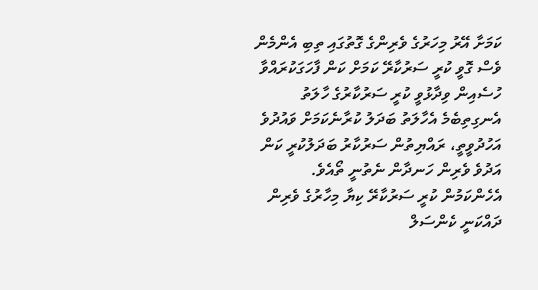ކަމަށާ އޭރު މިހަރުގެ ވެރިންގެ ގޮތުގައި ތިބި އެންމެން ވެސް ގޮވީ ކުރީ ސަރުކާރޭ ކަމަށް ކަން ފާހަގަކުރައްވާ ހުސެއިން ވިދާޅުވީ ކުރީ ސަރުކާރުގެ ހާލަތު އެނގިތިބެމެ އެހާލަތު ބަދަލު ކުރާނެކަމަށް ވައުދުވެ އަހުދުވީތީ، ރައްޔިތުން ސަރުކާރު ބަދަލުކުރީ ކަން އަދުވެ ވެރިން ހަނދާން ނެތުނީ ތޯއެވެ.
އެހެންކަމުން ކުރީ ސަރުކާރޭ ކިޔާ މިހާރުގެ ވެރިން ދައްކަނީ ކެންސަލް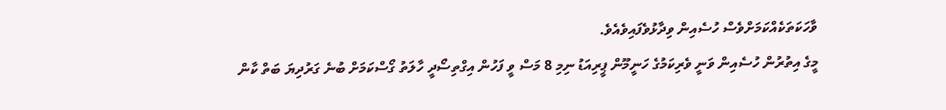ވާހަކަތަކެއްކަމަށްވެސް ހުސެއިން ވިދާޅުވެފައިވެއެވެ.
މީގެ އިތުރުން ހުސެއިން ވަނީ ވެރިކަމުގެ ހަނީމޫން ޕީރިއަޑު ނިމި 8 މަސް ވީ ފަހުން އިގްތިސޯދީ ހާލަތު ގޯސްކަމަށް ބުނެ ގަރުދިޔަ ބަތް ކާން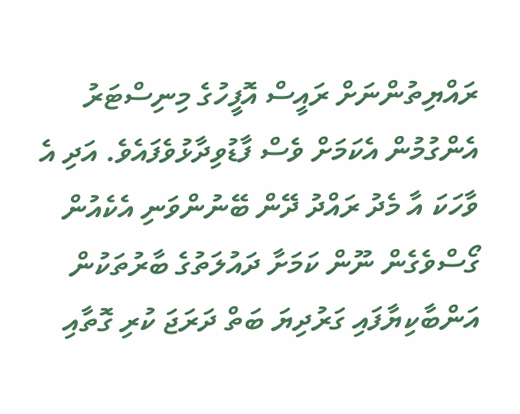ރައްޔިތުންނަށް ރައީސް އޮފީހުގެ މިނިސްޓަރު އެންގުމުން އެކަމަށް ވެސް ފާޑުވިދާޅުވެފައެވެ. އަދި އެ ވާހަކަ އާ މެދު ރައްދު ދޭން ބޭނުންވަނި އެކެއުން ގޯސްވެގެން ނޫން ކަމަށާ ދައުލަތުގެ ބާރުތަކުން އަންބާކިޔާފައި ގަރުދިޔަ ބަތް ދަރަޖަ ކުރި ގޮތާއި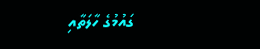ގައުމުގެ ހާލަތާއި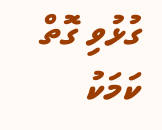ގުޅުވި ގޮތް ކަމަކު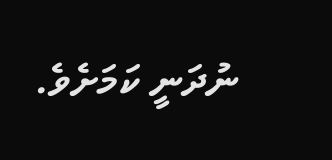ނުދަނީ ކަމަށެވެ.